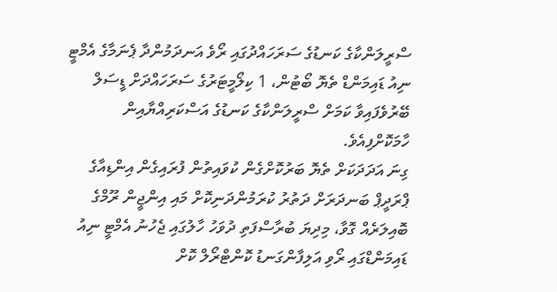ސްރީލަންކާގެ ކަނޑުގެ ސަރަހައްދުގައި ރޯވެ އަނދަމުންދާ ޕެނަމާގެ އެމްޓީ ނިއު ޑައިމަންޑް ތެޔޮ ބޯޓުން، 1 ކިލޯމީޓަރުގެ ސަރަހައްދަށް ޑީސަލް ބޭރުވެފައިވާ ކަމަށް ސްރީލަންކާގެ ކަނޑުގެ އަސްކަރިއްޔާއިން ހާމަކޮށްފިއެވެ.
ގިނަ އަދަދަކަށް ތެޔޮ ބަރުކޮށްގެން ކުވައިތުން ފުރައިގެން އިންޑިއާގެ ޕްރަދީޕް ބަނދަރަށް ދަތުރު ކުރަމުންދަނިކޮށް މައި އިންޖީން ރޫމްގެ ބޮއިލަރެއް ގޮވާ، މިދިޔަ ބުރާސްފަތި ދުވަހު ހާލުގައި ޖެހުނު އެމްޓީ ނިއު ޑައިމަންޑްގައި ރޯވި އަލިފާންގަނޑު ކޮންޓްރޯލް ކޮށް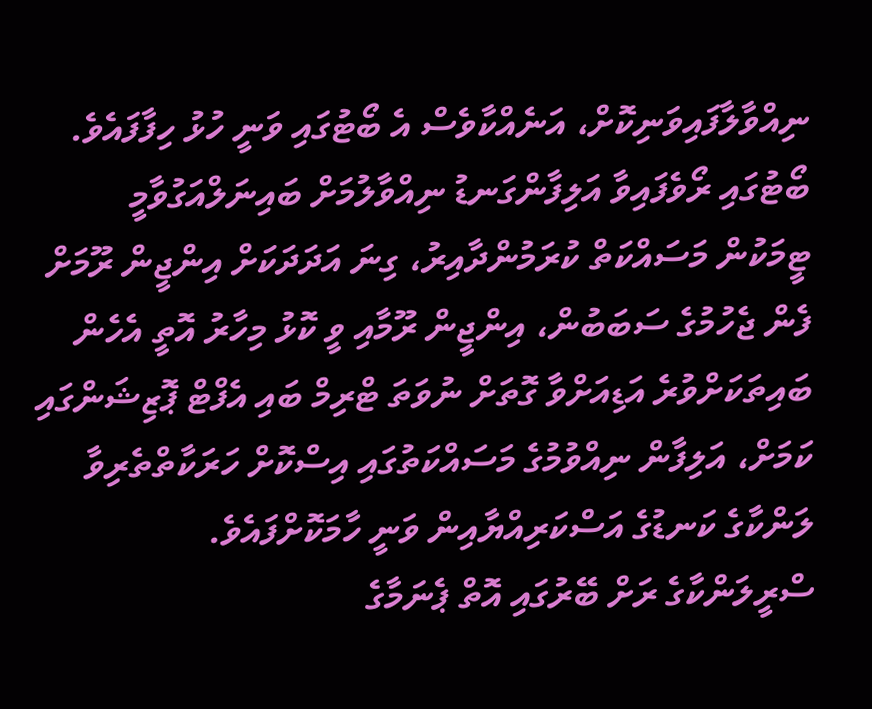ނިއްވާލާފައިވަނިކޮށް، އަނެއްކާވެސް އެ ބޯޓުގައި ވަނީ ހުޅު ހިފާފައެވެ.
ބޯޓުގައި ރޯވެފައިވާ އަލިފާންގަނޑު ނިއްވާލުމަށް ބައިނަލްއަގުވާމީ ޓީމަކުން މަސައްކަތް ކުރަމުންދާއިރު، ގިނަ އަދަދަކަށް އިންޖީން ރޫމަށް ފެން ޖެހުމުގެ ސަބަބުން، އިންޖީން ރޫމާއި ވީ ކޮޅު މިހާރު އޮތީ އެހެން ބައިތަކަށްވުރެ އަޑިއަށްވާ ގޮތަށް ނުވަތަ ޓްރިމް ބައި އެފްޓް ޕޮޒިޝަންގައި ކަމަށް، އަލިފާން ނިއްވުމުގެ މަސައްކަތުގައި އިސްކޮށް ހަރަކާތްތެރިވާ ލަންކާގެ ކަނޑުގެ އަސްކަރިއްޔާއިން ވަނީ ހާމަކޮށްފައެވެ.
ސްރީލަންކާގެ ރަށް ބޭރުގައި އޮތް ޕެނަމާގެ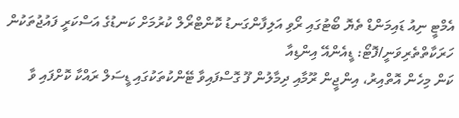އެމްޓީ ނިއު ޑައިމަންޑް ތެޔޮ ބޯޓުގައި ރޯވި އަލިފާންގަނޑު ކޮންޓްރޯލް ކުރުމަށް ކަނޑުގެ އަސްކަރީ ފައުޖުތަކުން ހަރަކާތްތެރިވަނީ/ފޮޓޯ: ޑީއެންއޭ އިންޑިއާ
ކަން މިހެން އޮތްއިރު، އިންޖީން ރޫމާއި ދިމާލުން ފޫ ގޮސްފައިވާ ޓޭންކުތަކުގައި ޑީސަލް ރައްކާ ކޮށްފައި ވާ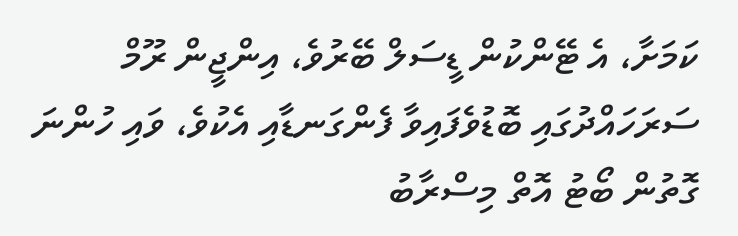ކަމަށާ، އެ ޓޭންކުން ޑީސަލް ބޭރުވެ، އިންޖީން ރޫމް ސަރަހައްދުގައި ބޮޑުވެފައިވާ ފެންގަނޑާއި އެކުވެ، ވައި ހުންނަ ގޮތުން ބޯޓު އޮތް މިސްރާބު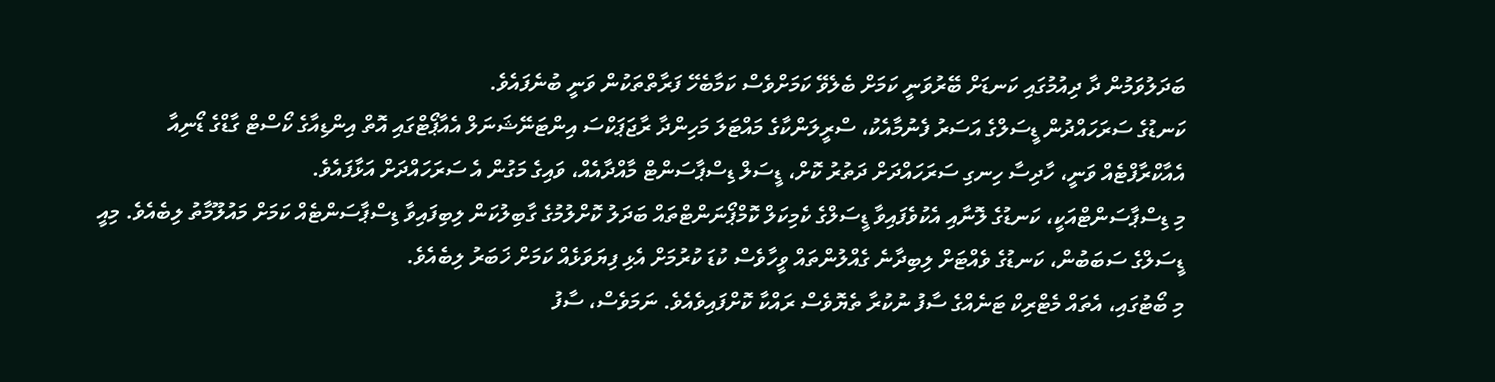ބަދަލުވަމުން ދާ ދިއުމުގައި ކަނޑަށް ބޭރުވަނީ ކަމަށް ބެލެވޭ ކަމަށްވެސް ކަމާބެހޭ ފަރާތްތަކުން ވަނީ ބުނެފައެވެ.
ކަނޑުގެ ސަރަހައްދުން ޑީސަލްގެ އަސަރު ފެނުމާއެކު، ސްރީލަންކާގެ މައްޓަލަ މަހިންދާ ރާޖަޕަކްސަ އިންޓަނޭޝަނަލް އެއާޕޯޓްގައި އޮތް އިންޑިއާގެ ކޯސްޓް ގާޑްގެ ޑޯނިއާ އެއާކްރާފްޓެއް ވަނީ، ހާދިސާ ހިނގި ސަރަހައްދަށް ދަތުރު ކޮށް، ޑީސަލް ޑިސްޕާސަންޓް މާއްދާއެއް، ވައިގެ މަގުން އެ ސަރަހައްދަށް އަޅާފައެވެ.
މި ޑިސްޕާސަންޓްއަކީ، ކަނޑުގެ ލޮނާއި އެކުވެފައިވާ ޑީސަލްގެ ކެމިކަލް ކޮމްޕޯނަންޓްތައް ބަދަލު ކޮށްލުމުގެ ގާބިލުކަން ލިބިފައިވާ ޑިސްޕާސަންޓެއް ކަމަށް މައުލޫމާތު ލިބެއެވެ. މިއީ ޑީސަލްގެ ސަބަބުން، ކަނޑުގެ ވެއްޓަށް ލިބިދާނެ ގެއްލުންތައް ވީހާވެސް ކުޑަ ކުރުމަށް އެޅި ފިޔަވަޅެއް ކަމަށް ޚަބަރު ލިބެއެވެ.
މި ބޯޓުގައި، އެތައް މެޓްރިކް ޓަނެއްގެ ސާފު ނުކުރާ ތެޔޮވެސް ރައްކާ ކޮށްފައިވެއެވެ. ނަމަވެސް، ސާފު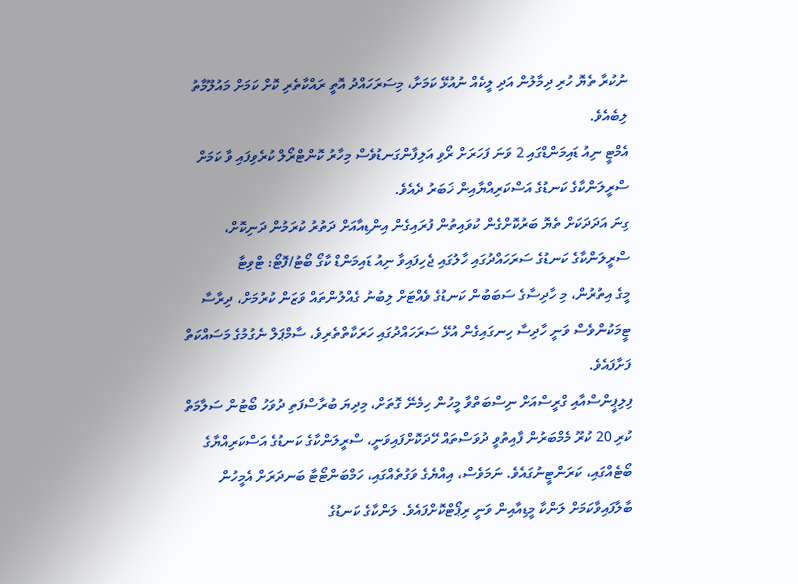ނުކުރާ ތެޔޮ ހުރި ދިމާލުން އަދި ލީކެއް ނުއުޅޭ ކަމަށާ، މިސަރަހައްދު އޮތީ ރައްކާތެރި ކޮށް ކަމަށް މައުލޫމާތު ލިބެއެވެ.
އެމްޓީ ނިއު ޑައިމަންޑްގައި 2 ވަނަ ފަހަރަށް ރޯވި އަލިފާންގަނޑުވެސް މިހާރު ކޮންޓްރޯލް ކުރެވިފައި ވާ ކަމަށް ސްރީލަންކާގެ ކަނޑުގެ އަސްކަރިއްޔާއިން ޚަބަރު ދެއެވެ.
ގިނަ އަދަދަކަށް ތެޔޮ ބަރުކޮށްގެން ކުވައިތުން ފުރައިގެން އިންޑިއާއަށް ދަތުރު ކުރަމުން ދަނިކޮށް، ސްރީލަންކާގެ ކަނޑުގެ ސަރަހައްދުގައި ހާލުގައި ޖެހިފައިވާ ނިއު ޑައިމަންޑް ކާގޯ ބޯޓު/ފޮޓޯ: ޓްވިޓާ
މީގެ އިތުރުން، މި ހާދިސާގެ ސަބަބުން ކަނޑުގެ ވެއްޓަށް ލިބުނު ގެއްލުންތައް ވަޒަން ކުރުމަށް، ދިރާސާ ޓީމަކުންވެސް ވަނީ ހާދިސާ ހިނގައިގެން އުޅޭ ސަރަހައްދުގައި ހަރަކާތްތެރިވެ، ސާމްޕަލް ނެގުމުގެ މަސައްކަތް ފަށާފައެވެ.
ފިލިޕީންސްއާއި ގްރީސްއަށް ނިސްބަތްވާ މީހުން ހިމެނޭ ގޮތަށް، މިދިޔަ ބުރާސްފަތި ދުވަހު ބޯޓުން ސަލާމަތް ކުރި 20 ކުރޫ މެމްބަރުން ފާއިތުވީ ދުވަސްތައް ހޭދަކޮށްފައިވަނީ، ސްރީލަންކާގެ ކަނޑުގެ އަސްކަރިއްޔާގެ ބޯޓެއްގައި، ކަރަންޓީނުގައެވެ. ނަމަވެސް، އިއްޔެގެ ވަގުތެއްގައި، ހަމްބަންޓޯޓާ ބަނދަރަށް އެމީހުން ބާލާފައިވާކަމަށް ލަންކާ މީޑިއާއިން ވަނީ ރިޕޯޓްކޮށްފައެވެ. ލަންކާގެ ކަނޑުގެ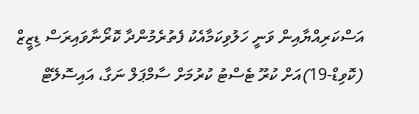އަސްކަރިއްޔާއިން ވަނީ ހަލުވިކަމާއެކު ފެތުރެމުންދާ ކޮރޯނާވައިރަސް ޑިޒީޒް (ކޮވިޑް-19)އަށް ކުރޫ ޓެސްޓު ކުރުމަށް ސާމްޕަލް ނަގާ، އައިސޮލޭޓް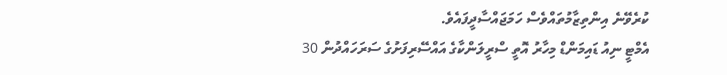ކުރެވޭނެ އިންތިޒާމުތައްވެސް ހަމަޖައްސާދީފައެވެ.
އެމްޓީ ނިއު ޑައިމަންޑް މިހާރު އޮތީ ސްރީލަންކާގެ އައްސޭރިފަށުގެ ސަރަހައްދުން 30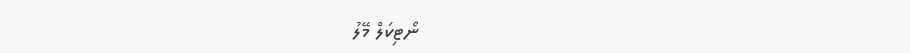ނޯޓިކަލް މޭލު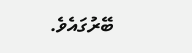ބޭރުގައެވެ.